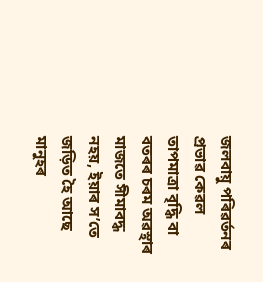জলবায়ু পৰিৱৰ্তনৰ প্ৰভাৱ কেৱল তাপমাত্রা বৃদ্ধি বা বতৰৰ চৰম অৱস্থাৰ মাজতে সীমাবদ্ধ নহয়, ইয়াৰ স’তে জড়িত হৈ আছে মানুহৰ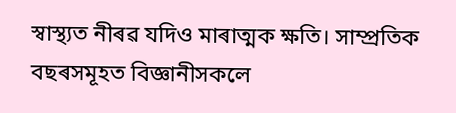স্বাস্থ্যত নীৰৱ যদিও মাৰাত্মক ক্ষতি। সাম্প্রতিক বছৰসমূহত বিজ্ঞানীসকলে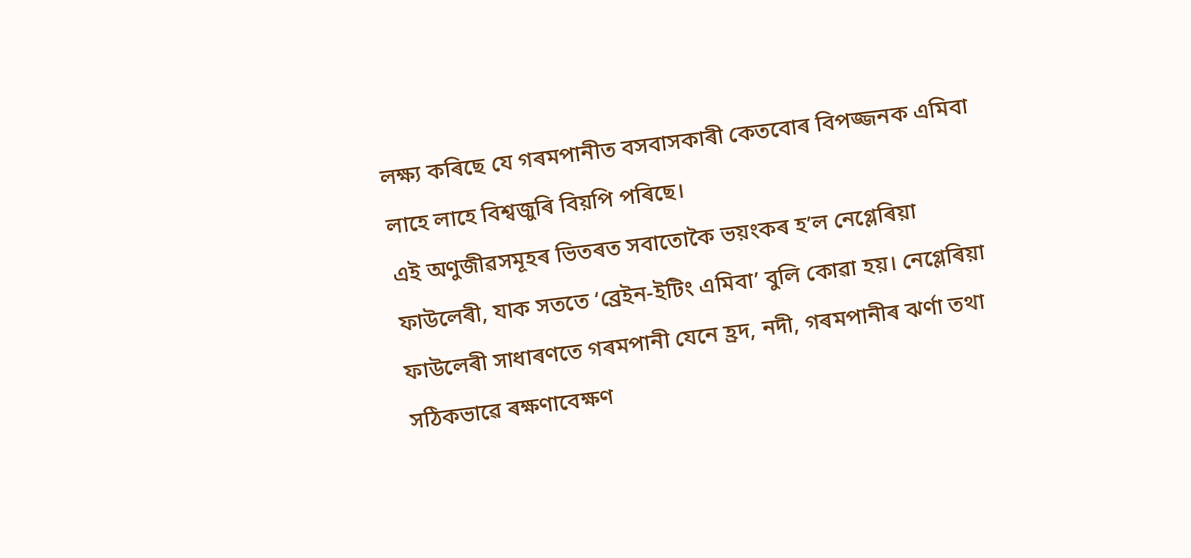লক্ষ্য কৰিছে যে গৰমপানীত বসবাসকাৰী কেতবোৰ বিপজ্জনক এমিবা লাহে লাহে বিশ্বজুৰি বিয়পি পৰিছে।
এই অণুজীৱসমূহৰ ভিতৰত সবাতোকৈ ভয়ংকৰ হ’ল নেগ্লেৰিয়া ফাউলেৰী, যাক সততে ‘ব্রেইন-ইটিং এমিবা’ বুলি কোৱা হয়। নেগ্লেৰিয়া ফাউলেৰী সাধাৰণতে গৰমপানী যেনে হ্রদ, নদী, গৰমপানীৰ ঝর্ণা তথা সঠিকভাৱে ৰক্ষণাবেক্ষণ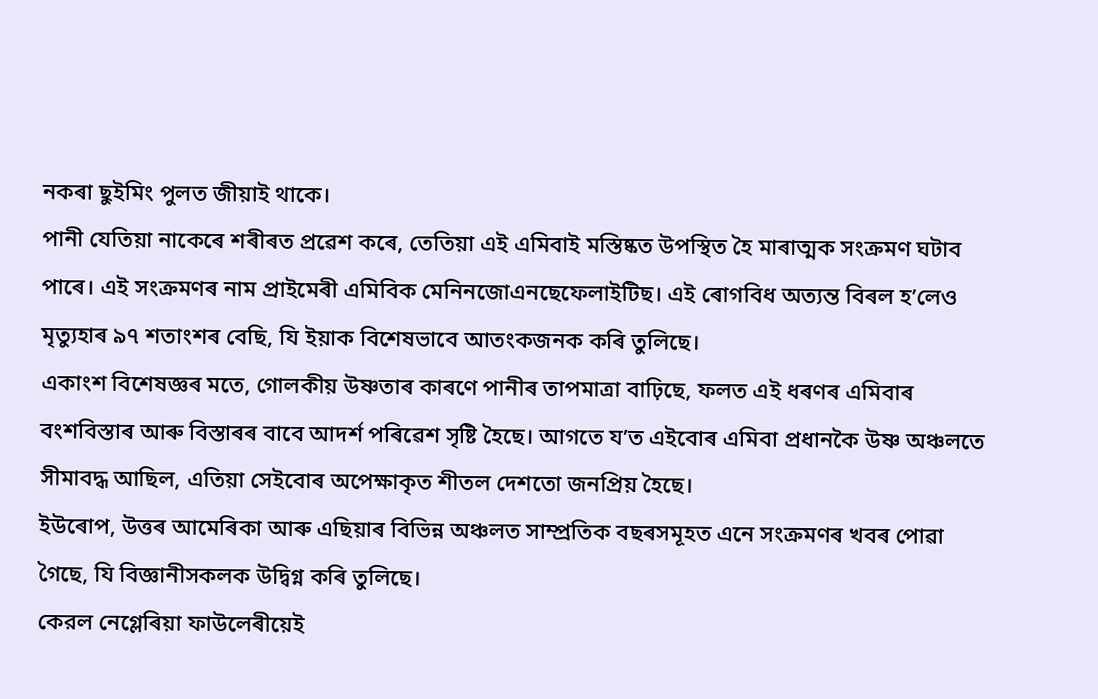নকৰা ছুইমিং পুলত জীয়াই থাকে।
পানী যেতিয়া নাকেৰে শৰীৰত প্ৰৱেশ কৰে, তেতিয়া এই এমিবাই মস্তিষ্কত উপস্থিত হৈ মাৰাত্মক সংক্রমণ ঘটাব পাৰে। এই সংক্ৰমণৰ নাম প্রাইমেৰী এমিবিক মেনিনজোএনছেফেলাইটিছ। এই ৰোগবিধ অত্যন্ত বিৰল হ’লেও মৃত্যুহাৰ ৯৭ শতাংশৰ বেছি, যি ইয়াক বিশেষভাবে আতংকজনক কৰি তুলিছে।
একাংশ বিশেষজ্ঞৰ মতে, গোলকীয় উষ্ণতাৰ কাৰণে পানীৰ তাপমাত্রা বাঢ়িছে, ফলত এই ধৰণৰ এমিবাৰ বংশবিস্তাৰ আৰু বিস্তাৰৰ বাবে আদর্শ পৰিৱেশ সৃষ্টি হৈছে। আগতে য’ত এইবোৰ এমিবা প্রধানকৈ উষ্ণ অঞ্চলতে সীমাবদ্ধ আছিল, এতিয়া সেইবোৰ অপেক্ষাকৃত শীতল দেশতো জনপ্রিয় হৈছে।
ইউৰোপ, উত্তৰ আমেৰিকা আৰু এছিয়াৰ বিভিন্ন অঞ্চলত সাম্প্রতিক বছৰসমূহত এনে সংক্ৰমণৰ খবৰ পোৱা গৈছে, যি বিজ্ঞানীসকলক উদ্বিগ্ন কৰি তুলিছে।
কেরল নেগ্লেৰিয়া ফাউলেৰীয়েই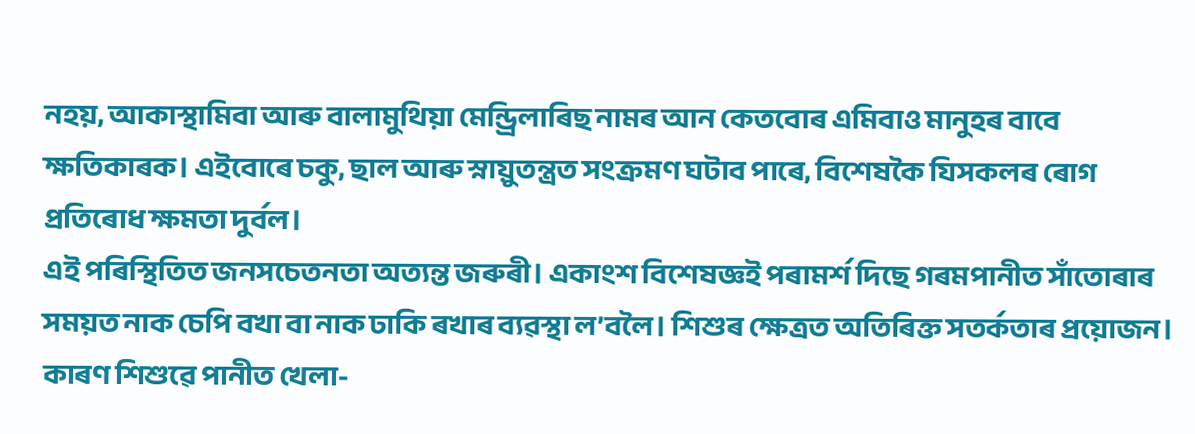নহয়, আকাস্থামিবা আৰু বালামুথিয়া মেন্ড্রিলাৰিছ নামৰ আন কেতবোৰ এমিবাও মানুহৰ বাবে ক্ষতিকাৰক। এইবোৰে চকু, ছাল আৰু স্নায়ুতন্ত্রত সংক্রমণ ঘটাব পাৰে, বিশেষকৈ যিসকলৰ ৰোগ প্ৰতিৰোধ ক্ষমতা দুর্বল।
এই পৰিস্থিতিত জনসচেতনতা অত্যন্ত জৰুৰী। একাংশ বিশেষজ্ঞই পৰামৰ্শ দিছে গৰমপানীত সাঁতোৰাৰ সময়ত নাক চেপি বখা বা নাক ঢাকি ৰখাৰ ব্যৱস্থা ল’বলৈ। শিশুৰ ক্ষেত্ৰত অতিৰিক্ত সতর্কতাৰ প্ৰয়োজন।
কাৰণ শিশুৱে পানীত খেলা-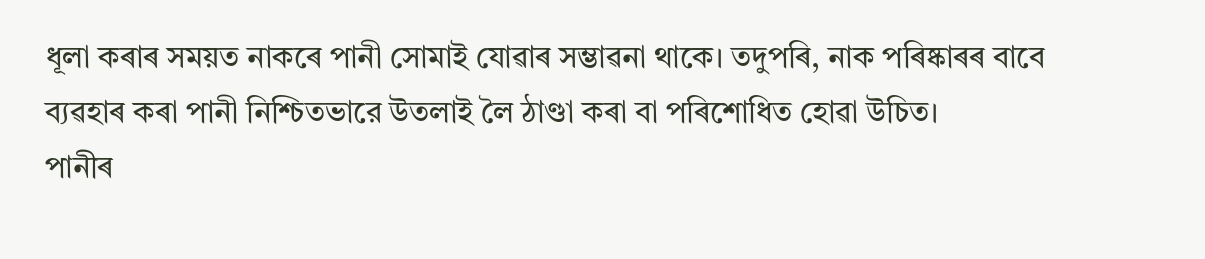ধূলা কৰাৰ সময়ত নাকৰে পানী সোমাই যোৱাৰ সম্ভাৱনা থাকে। তদুপৰি, নাক পৰিষ্কাৰৰ বাবে ব্যৱহাৰ কৰা পানী নিশ্চিতভারে উতলাই লৈ ঠাণ্ডা কৰা বা পৰিশোধিত হোৱা উচিত।
পানীৰ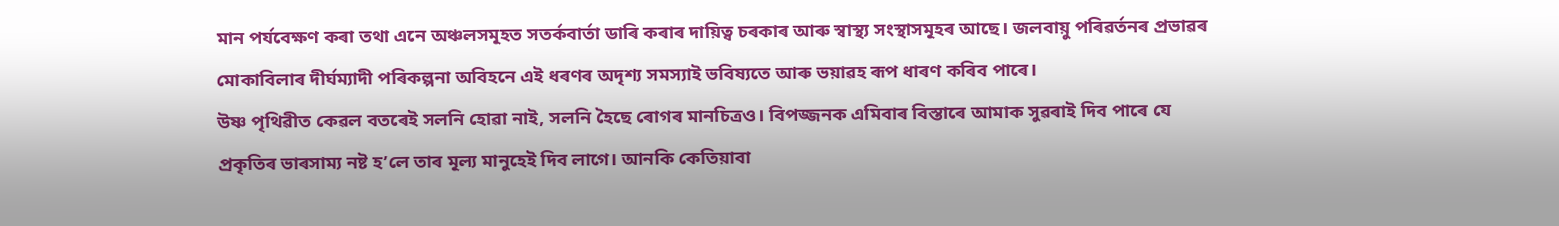মান পর্যবেক্ষণ কৰা তথা এনে অঞ্চলসমূহত সতর্কবার্তা ডাৰি কৰাৰ দায়িত্ব চৰকাৰ আৰু স্বাস্থ্য সংস্থাসমূহৰ আছে। জলবায়ু পৰিৱৰ্তনৰ প্ৰভাৱৰ মোকাবিলাৰ দীর্ঘম্যাদী পৰিকল্পনা অবিহনে এই ধৰণৰ অদৃশ্য সমস্যাই ভবিষ্যতে আৰু ভয়াৱহ ৰূপ ধাৰণ কৰিব পাৰে।
উষ্ণ পৃথিৱীত কেৱল বতৰেই সলনি হোৱা নাই, সলনি হৈছে ৰোগৰ মানচিত্রও। বিপজ্জনক এমিবাৰ বিস্তাৰে আমাক সুৱৰাই দিব পাৰে যে প্ৰকৃতিৰ ভাৰসাম্য নষ্ট হ’লে তাৰ মূল্য মানুহেই দিব লাগে। আনকি কেতিয়াবা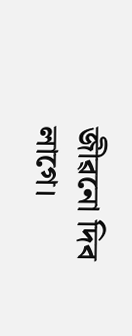জীৱনো দিব লাগে।